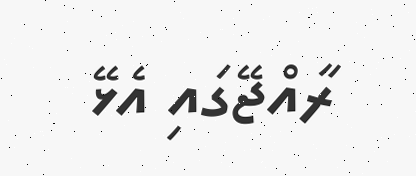ރާއްޖޭގައި އެޅޭ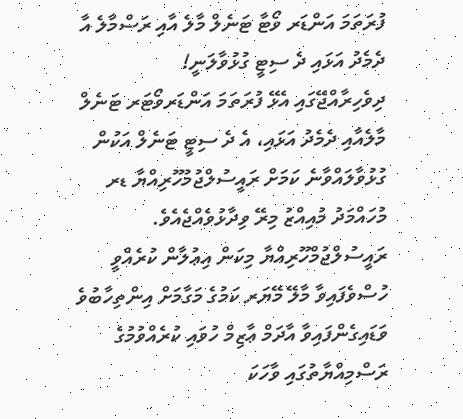ފުރަތަމަ އަންޑަރ ވޯޓާ ޓަނެލް މާލެ އާއި ރަސްމާލެ އާ ދެމެދު އަޅައި ދެ ސިޓީ ގުޅުވާލަނީ!
ދިވެހިރާއްޖޭގައި އެޅޭ ފުރަތަމަ އަންޑަރވޯޓަރ ޓަނެލް މާލެއާއި ދެމެދު އަޅައި، އެ ދެ ސިޓީ ޓަނެލް އަކުން ގުޅުވާލައްވާނެ ކަމަށް ރައީސުލްޖުމުހޫރިއްޔާ ޑރ މުހައްމަދު މުއިއްޒު މިރޭ ވިދާޅުވެއްޖެއެވެ.
ރައީސުލްޖުމްހޫރިއްޔާ މިކަން އިޢުލާން ކުރެއްވީ ހުސްވެފައިވާ މާލޭ މޭޔަރ ކަމުގެ މަގާމަށް އިންތިހާބުވެ ވަޑައިގެންފައިވާ އާދަމް ޢާޒިމް ހުވައި ކުރެއްވުމުގެ ރަސްމިއްޔާތުގައި ވާހަކަ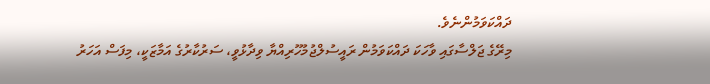ދައްކަވަމުންނެވެ.
މިރޭގެ ޖަލްސާގައި ވާހަކަ ދައްކަވަމުން ރައީސުލްޖުމުހޫރިއްޔާ ވިދާޅުވީ، ސަރުކާރުގެ އަމާޒަކީ، މިފަސް އަހަރު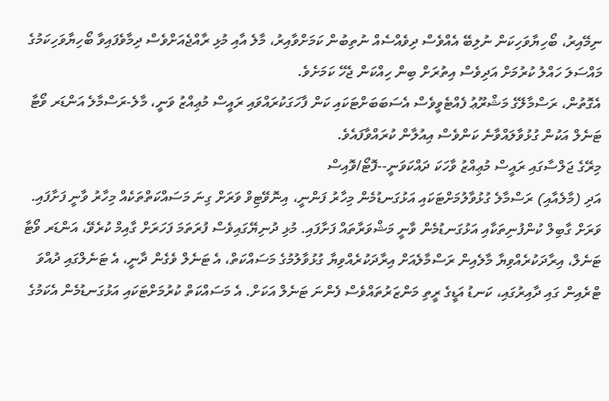ނިމޭއިރު، ބޯހިޔާވަހިކަން ނުލިބޭ އެއްވެސް ދިވެއްސެއް ނުތިބުން ކަމަށްވާއިރު، މާލެ އާއި މުޅި ރާއްޖެއަށްވެސް ދިމާވެފައިވާ ބޯހިޔާވަހިކަމުގެ މައްސަލަ ހައްލު ކުރުމަށް އަދިވެސް އިތުރަށް ބިން ހިއްކަން ޖެހޭ ކަމަށެވެ.
އެގޮތުން، ރަސްމާލޭގެ މަޝްރޫޢު ފެއްޓެވީވެސް އެސަބަބަށްޓަކައި ކަން ފާހަގަކުރައްވައި ރައީސް މުޢިއްޒު ވަނީ، މާލެ-ރަސްމާލެ އަންޑަރ ވޯޓާ ޓަނެލް އަކުން ގުޅުވާލައްވާނެ ކަންވެސް އިއުލާން ކުރައްވާފައެވެ.
މިރޭގެ ޖަލްސާގައި ރައީސް މުޢިއްޒު ވާހަކަ ދައްކަވަނީ--ފޮޓޯ/ވޮއިސް
އަދި (މާލެއާއި) ރަސްމާލެ ގުޅުވާލުމަށްޓަކައި އަޅުގަނޑުމެން މިހާރު ފަންނީ، އިނޮވޭޓިވް ވަރަށް ގިނަ މަސައްކަތްތަކެއް މިހާރު ވާނީ ފަށާފައި. ވަރަށް ގާބިލް ކުންފުނިތަކާއި އަޅުގަނޑުމެން ވާނީ މަޝްވަރާތައް ފަށާފައި. މުޅި ދުނިޔޭގައިވެސް ފުރަތަމަ ފަހަރަށް ގާއިމް ކުރެވޭ، އަންޑަރ ވޯޓާ ޓަނެލް، އިރާދަކުރެއްވިޔާ މާލެއިން ރަސްމާލެއަށް އިރާދަކުރެއްވިޔާ ގުޅުވާލުމުގެ މަސައްކަތް، އެ ޓަނެލް ވެގެން ދާނީ، އެ ޓަނެލްގައި ދުއްވަ ޓްރެއިން ގައި ދާއިރުގައި، ކަނޑު އަޑީގެ ރީތި މަންޒަރުތައްވެސް ފެންނަ ޓަނެލް އަކަށް. އެ މަސައްކަތް ކުރުމަށްޓަކައި އަޅުގަނޑުމެން އެކަމުގެ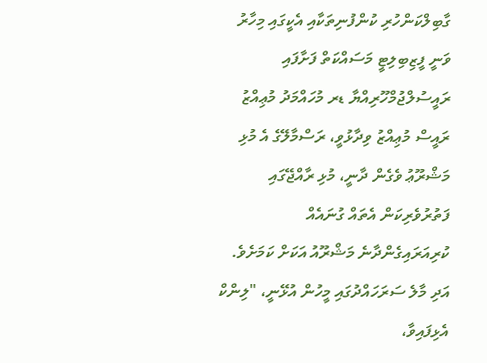ގާބިލްކަންހުރި ކުންފުނިތަކާއި އެކީގައި މިހާރު ވަނީ ފީޒިބިލިޓީ މަސައްކަތް ފަށާފައި
ރައީސުލްޖުމްހޫރިއްޔާ ޑރ މުހައްމަދު މުޢިއްޒު
ރައީސް މުޢިއްޒު ވިދާޅުވީ، ރަސްމާލޭގެ އެ މުޅި މަޝްރޫޢު ވެގެން ދާނީ، މުޅި ރާއްޖޭގައި ފަތުރުވެރިކަން އެތައް ގުނައެއް ކުރިއަރައިގެންދާނެ މަޝްރޫއު އަކަށް ކަމަށެވެ.
އަދި މާލެ ސަރަހައްދުގައި މީހުން އުޅޭނީ، "ލިންކް އެޅިފައިވާ،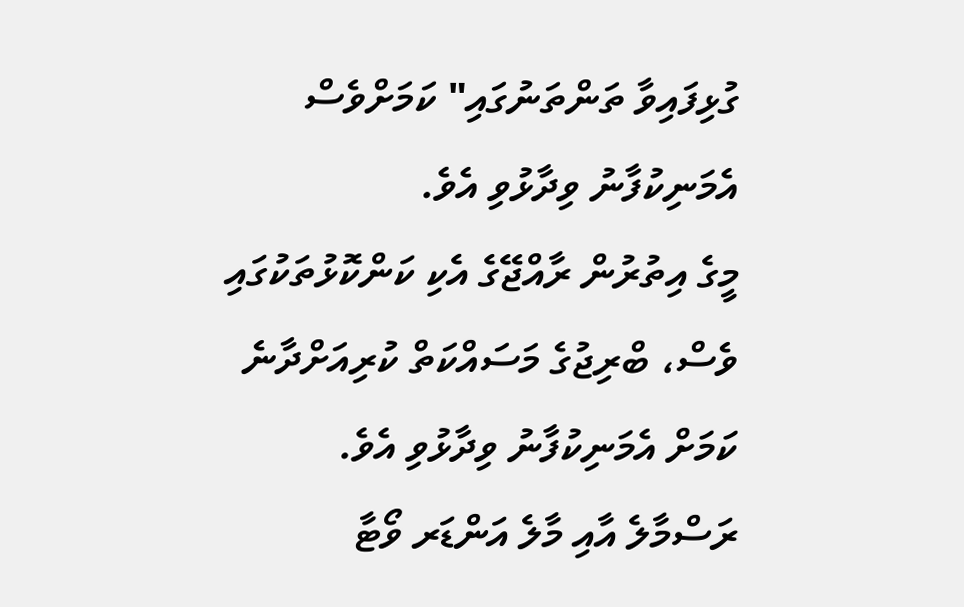ގުޅިފައިވާ ތަންތަނުގައި" ކަމަށްވެސް އެމަނިކުފާނު ވިދާޅުވި އެވެ.
މީގެ އިތުރުން ރާއްޖޭގެ އެކި ކަންކޮޅުތަކުގައި ވެސް، ބްރިޖުގެ މަސައްކަތް ކުރިއަށްދާނެ ކަމަށް އެމަނިކުފާނު ވިދާޅުވި އެވެ.
ރަސްމާލެ އާއި މާލެ އަންޑަރ ވޯޓާ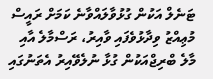ޓަނެލް އަކުން ގުޅުވާލައްވާނެ ކަމަށް ރައީސް މުޢިއްޒު ވިދާޅުވެފައި ވާއިރު، ރަސްމާލެ އާއި މާލެ ބްރިޖްއަކުން ގުޅާ ނުލެވޭއިރު އެތަނުގައި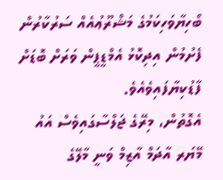ބޯހިޔާވަހިކަމުގެ މަޝްރޫޢުއެއް ސަރުކާރުން ފެށުމުން އިދިކޮޅު އެމްޑީޕީން ވަރަށް ބޮޑަށް ފާޑުކިޔާފައިވެއެވެ.
އެގޮތުން، މިރޭގެ ޖަލްސާގައިވެސް އައު މޭޔަރ އާދަމް އާޒިމް ވަނީ މާލޭގެ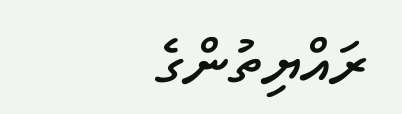ރައްޔިތުންގެ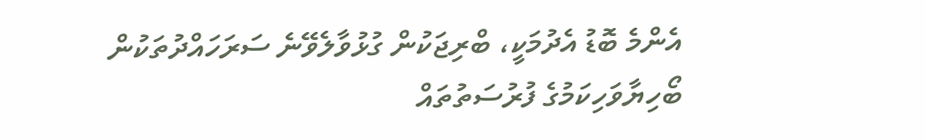އެންމެ ބޮޑު އެދުމަކީ، ބްރިޖަކުން ގުޅުވާލެވޭނެ ސަރަހައްދުތަކުން ބޯހިޔާވަހިކަމުގެ ފުރުސަތުތައް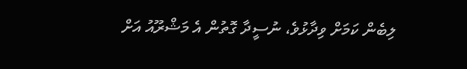ލިބެން ކަމަށް ވިދާޅުވެ، ނުސީދާ ގޮތުން އެ މަޝްރޫއު އަށް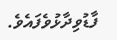ފާޑުވިދާޅުވެފައެވެ.